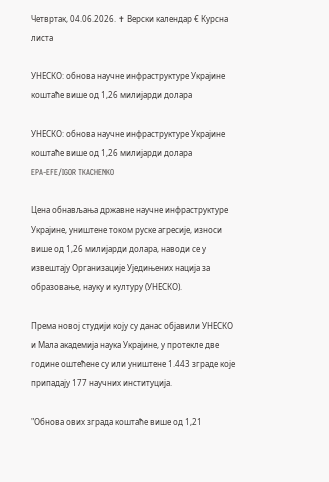Четвртак, 04.06.2026. ✝ Верски календар € Курсна листа

УНЕСКО: обнова научне инфраструктуре Украјине коштаће више од 1,26 милијарди долара

УНЕСКО: обнова научне инфраструктуре Украјине коштаће више од 1,26 милијарди долара
EPA-EFE/IGOR TKACHENKO

Цена обнављања државне научне инфраструктуре Украјине, уништене током руске агресије, износи више од 1,26 милијарди долара, наводи се у извештају Организације Уједињених нација за образовање, науку и културу (УНЕСКО).

Према новој студији коју су данас објавили УНЕСКО и Мала академија наука Украјине, у протекле две године оштећене су или уништене 1.443 зграде које припадају 177 научних институција.

"Обнова ових зграда коштаће више од 1,21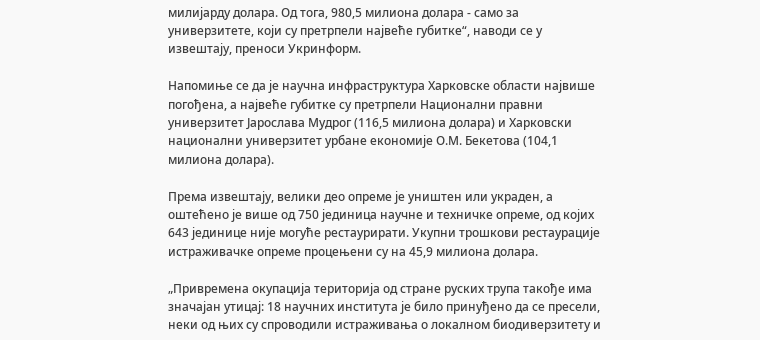милијарду долара. Од тога, 980,5 милиона долара - само за универзитете, који су претрпели највеће губитке“, наводи се у извештају, преноси Укринформ.

Напомиње се да је научна инфраструктура Харковске области највише погођена, а највеће губитке су претрпели Национални правни универзитет Јарослава Мудрог (116,5 милиона долара) и Харковски национални универзитет урбане економије О.М. Бекетова (104,1 милиона долара).

Према извештају, велики део опреме је уништен или украден, а оштећено је више од 750 јединица научне и техничке опреме, од којих 643 јединице није могуће рестаурирати. Укупни трошкови рестаурације истраживачке опреме процењени су на 45,9 милиона долара.

„Привремена окупација територија од стране руских трупа такође има значајан утицај: 18 научних института је било принуђено да се пресели, неки од њих су спроводили истраживања о локалном биодиверзитету и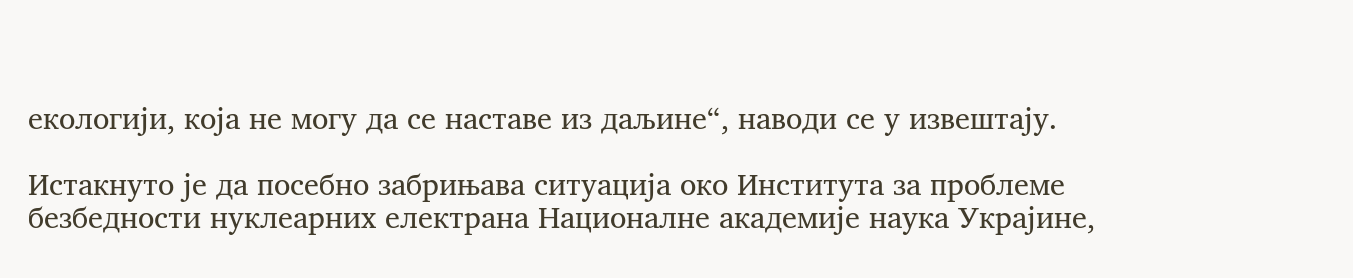екологији, која не могу да се наставе из даљине“, наводи се у извештају.

Истакнуто је да посебно забрињава ситуација око Института за проблеме безбедности нуклеарних електрана Националне академије наука Украјине,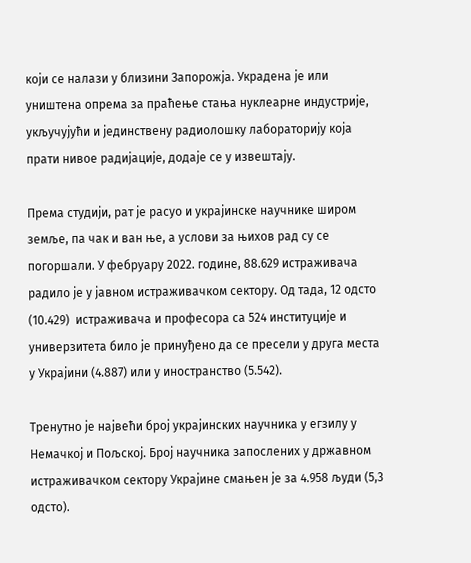који се налази у близини Запорожја. Украдена је или уништена опрема за праћење стања нуклеарне индустрије, укључујући и јединствену радиолошку лабораторију која прати нивое радијације, додаје се у извештају.

Према студији, рат је расуо и украјинске научнике широм земље, па чак и ван ње, а услови за њихов рад су се погоршали. У фебруару 2022. године, 88.629 истраживача радило је у јавном истраживачком сектору. Од тада, 12 одсто (10.429)  истраживача и професора са 524 институције и универзитета било је принуђено да се пресели у друга места у Украјини (4.887) или у иностранство (5.542).

Тренутно је највећи број украјинских научника у егзилу у Немачкој и Пољској. Број научника запослених у државном истраживачком сектору Украјине смањен је за 4.958 људи (5,3 одсто).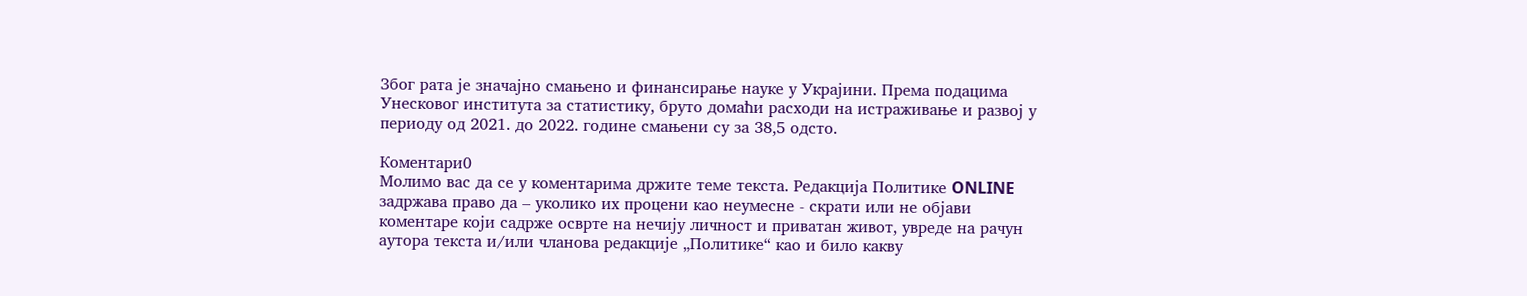Због рата је значајно смањено и финансирање науке у Украјини. Према подацима Унесковог института за статистику, бруто домаћи расходи на истраживање и развој у периоду од 2021. до 2022. године смањени су за 38,5 одсто.

Коментари0
Молимо вас да се у коментарима држите теме текста. Редакција Политике ONLINE задржава право да – уколико их процени као неумесне - скрати или не објави коментаре који садрже осврте на нечију личност и приватан живот, увреде на рачун аутора текста и/или чланова редакције „Политике“ као и било какву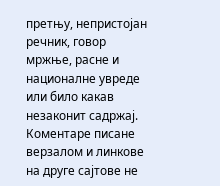претњу, непристојан речник, говор мржње, расне и националне увреде или било какав незаконит садржај. Коментаре писане верзалом и линкове на друге сајтове не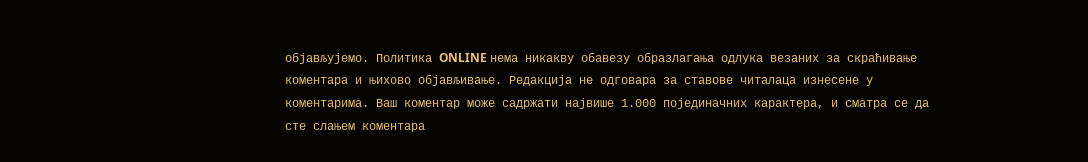објављујемо. Политика ONLINE нема никакву обавезу образлагања одлука везаних за скраћивање коментара и њихово објављивање. Редакција не одговара за ставове читалаца изнесене у коментарима. Ваш коментар може садржати највише 1.000 појединачних карактера, и сматра се да сте слањем коментара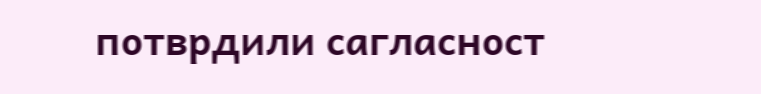потврдили сагласност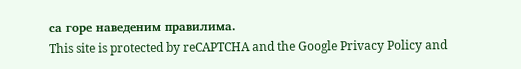са горе наведеним правилима.
This site is protected by reCAPTCHA and the Google Privacy Policy and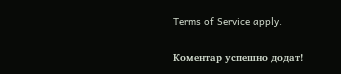Terms of Service apply.

Комeнтар успeшно додат!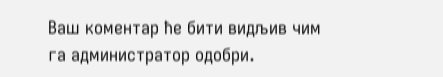Ваш комeнтар ћe бити видљив чим га администратор одобри.